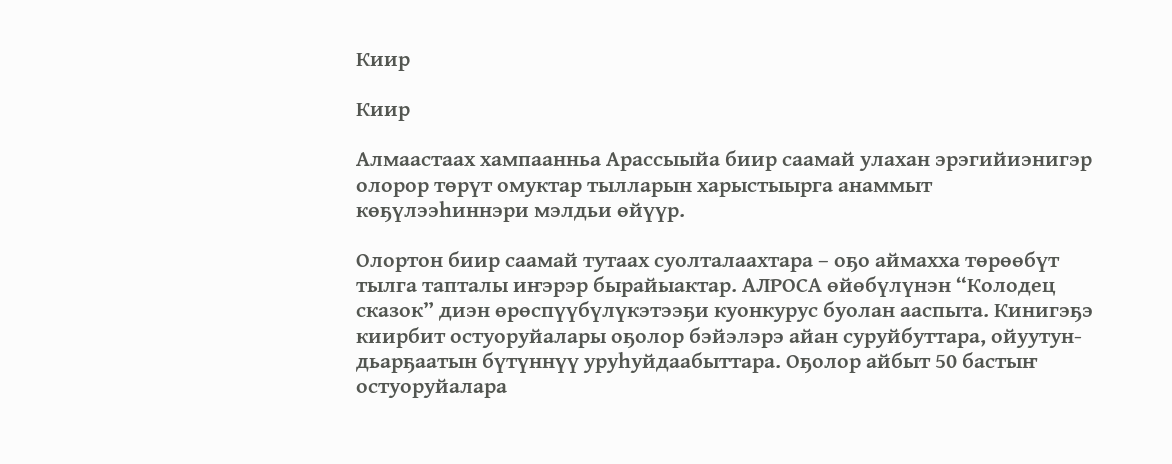Киир

Киир

Алмаастаах хампаанньа Арассыыйа биир саамай улахан эрэгийиэнигэр олорор төрүт омуктар тылларын харыстыырга анаммыт көҕүлээһиннэри мэлдьи өйүүр.

Олортон биир саамай тутаах суолталаахтара – оҕо аймахха төрөөбүт тылга тапталы иҥэрэр бырайыактар. АЛРОСА өйөбүлүнэн “Колодец сказок” диэн өрөспүүбүлүкэтээҕи куонкурус буолан ааспыта. Кинигэҕэ киирбит остуоруйалары оҕолор бэйэлэрэ айан суруйбуттара, ойуутун-дьарҕаатын бүтүннүү уруһуйдаабыттара. Оҕолор айбыт 50 бастыҥ остуоруйалара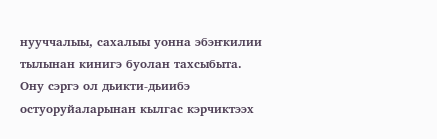нууччалыы, сахалыы уонна эбэҥкилии тылынан кинигэ буолан тахсыбыта. Ону сэргэ ол дьикти-дьиибэ остуоруйаларынан кылгас кэрчиктээх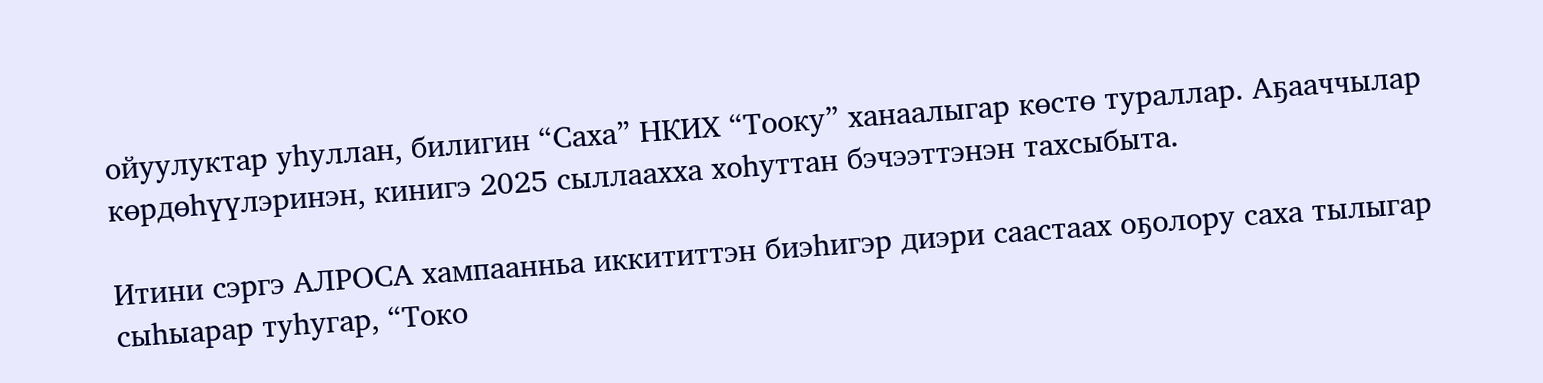ойуулуктар уһуллан, билигин “Саха” НКИХ “Тооку” ханаалыгар көстө тураллар. Аҕааччылар көрдөһүүлэринэн, кинигэ 2025 сыллаахха хоһуттан бэчээттэнэн тахсыбыта.

Итини сэргэ АЛРОСА хампаанньа иккититтэн биэһигэр диэри саастаах оҕолору саха тылыгар сыһыарар туһугар, “Токо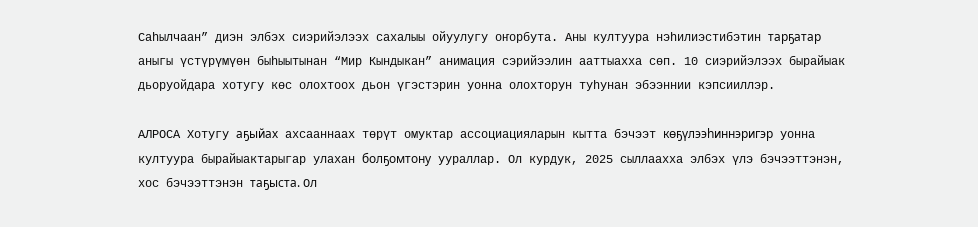Саһылчаан” диэн элбэх сиэрийэлээх сахалыы ойуулугу оҥорбута. Аны култуура нэһилиэстибэтин тарҕатар аныгы үстүрүмүөн быһыытынан “Мир Кындыкан” анимация сэрийээлин ааттыахха сөп. 10 сиэрийэлээх бырайыак дьоруойдара хотугу көс олохтоох дьон үгэстэрин уонна олохторун туһунан эбээннии кэпсииллэр.

АЛРОСА Хотугу аҕыйах ахсааннаах төрүт омуктар ассоциацияларын кытта бэчээт көҕүлээһиннэригэр уонна култуура бырайыактарыгар улахан болҕомтону уураллар. Ол курдук, 2025 сыллаахха элбэх үлэ бэчээттэнэн, хос бэчээттэнэн таҕыста. Ол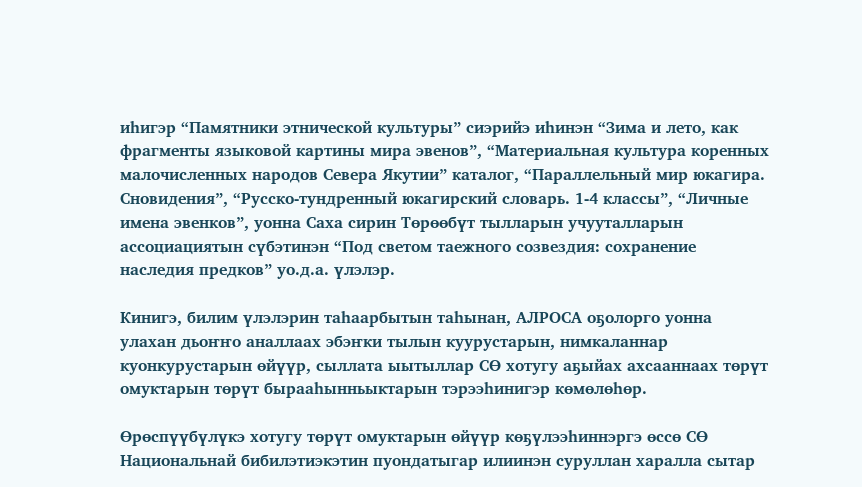иһигэр “Памятники этнической культуры” сиэрийэ иһинэн “Зима и лето, как фрагменты языковой картины мира эвенов”, “Материальная культура коренных малочисленных народов Севера Якутии” каталог, “Параллельный мир юкагира. Сновидения”, “Русско-тундренный юкагирский словарь. 1-4 классы”, “Личные имена эвенков”, уонна Саха сирин Төрөөбүт тылларын учууталларын ассоциациятын сүбэтинэн “Под светом таежного созвездия: сохранение наследия предков” уо.д.а. үлэлэр.

Кинигэ, билим үлэлэрин таһаарбытын таһынан, АЛРОСА оҕолорго уонна улахан дьоҥҥо аналлаах эбэҥки тылын куурустарын, нимкаланнар куонкурустарын өйүүр, сыллата ыытыллар СӨ хотугу аҕыйах ахсааннаах төрүт омуктарын төрүт бырааһынньыктарын тэрээһинигэр көмөлөһөр.

Өрөспүүбүлүкэ хотугу төрүт омуктарын өйүүр көҕүлээһиннэргэ өссө СӨ Национальнай бибилэтиэкэтин пуондатыгар илиинэн суруллан харалла сытар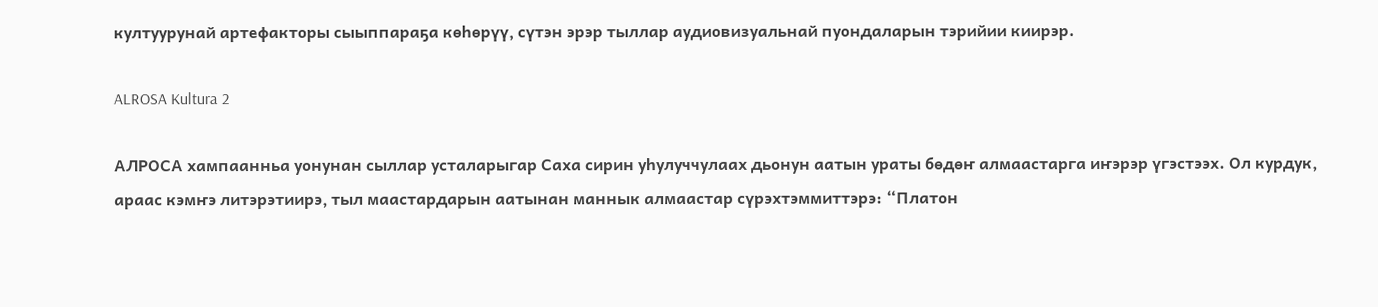култуурунай артефакторы сыыппараҕа көһөрүү, сүтэн эрэр тыллар аудиовизуальнай пуондаларын тэрийии киирэр.

ALROSA Kultura 2

АЛРОСА хампаанньа уонунан сыллар усталарыгар Саха сирин уһулуччулаах дьонун аатын ураты бөдөҥ алмаастарга иҥэрэр үгэстээх. Ол курдук, араас кэмҥэ литэрэтиирэ, тыл маастардарын аатынан маннык алмаастар сүрэхтэммиттэрэ: “Платон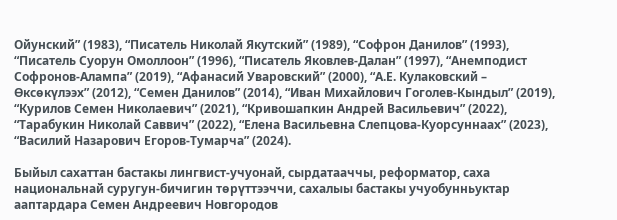Ойунский” (1983), “Писатель Николай Якутский” (1989), “Софрон Данилов” (1993), “Писатель Суорун Омоллоон” (1996), “Писатель Яковлев-Далан” (1997), “Анемподист Софронов-Алампа” (2019), “Афанасий Уваровский” (2000), “А.Е. Кулаковский – Өксөкүлээх” (2012), “Семен Данилов” (2014), “Иван Михайлович Гоголев-Кындыл” (2019), “Курилов Семен Николаевич” (2021), “Кривошапкин Андрей Васильевич” (2022), “Тарабукин Николай Саввич” (2022), “Елена Васильевна Слепцова-Куорсуннаах” (2023), “Василий Назарович Егоров-Тумарча” (2024).

Быйыл сахаттан бастакы лингвист-учуонай, сырдатааччы, реформатор, саха национальнай суругун-бичигин төрүттээччи, сахалыы бастакы учуобунньуктар ааптардара Семен Андреевич Новгородов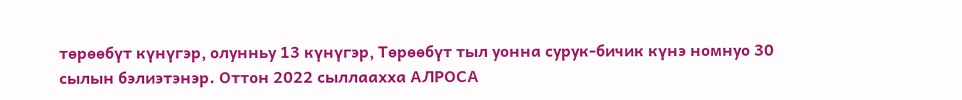төрөөбүт күнүгэр, олунньу 13 күнүгэр, Төрөөбүт тыл уонна сурук-бичик күнэ номнуо 30 сылын бэлиэтэнэр. Оттон 2022 сыллаахха АЛРОСА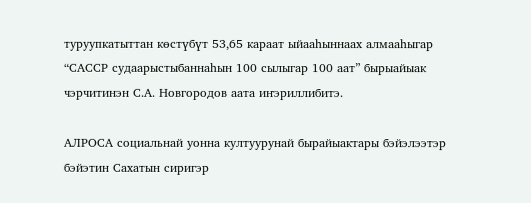туруупкатыттан көстүбүт 53,65 караат ыйааһыннаах алмааһыгар “САССР судаарыстыбаннаһын 100 сылыгар 100 аат” бырыайыак чэрчитинэн С.А. Новгородов аата иҥэриллибитэ.

АЛРОСА социальнай уонна култуурунай бырайыактары бэйэлээтэр бэйэтин Сахатын сиригэр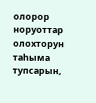олорор норуоттар олохторун таһыма тупсарын,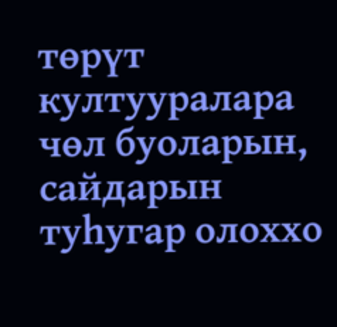төрүт култууралара чөл буоларын, сайдарын туһугар олоххо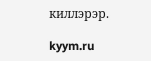киллэрэр.

kyym.ru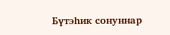Бүтэһик сонуннар